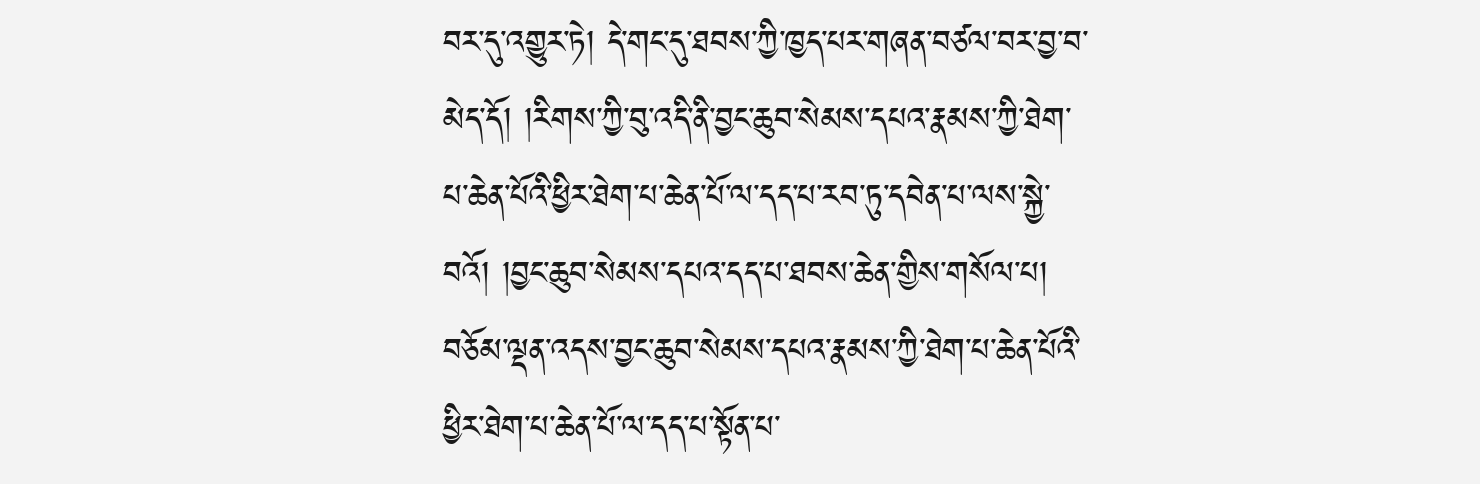བར་དུ་འགྱུར་ཏེ། དེ་གང་དུ་ཐབས་ཀྱི་ཁྱད་པར་གཞན་བཙལ་བར་བྱ་བ་མེད་དོ། །རིགས་ཀྱི་བུ་འདི་ནི་བྱང་ཆུབ་སེམས་དཔའ་རྣམས་ཀྱི་ཐེག་པ་ཆེན་པོའི་ཕྱིར་ཐེག་པ་ཆེན་པོ་ལ་དད་པ་རབ་ཏུ་དབེན་པ་ལས་སྐྱེ་བའོ། །བྱང་ཆུབ་སེམས་དཔའ་དད་པ་ཐབས་ཆེན་གྱིས་གསོལ་པ། བཅོམ་ལྡན་འདས་བྱང་ཆུབ་སེམས་དཔའ་རྣམས་ཀྱི་ཐེག་པ་ཆེན་པོའི་ཕྱིར་ཐེག་པ་ཆེན་པོ་ལ་དད་པ་སྟོན་པ་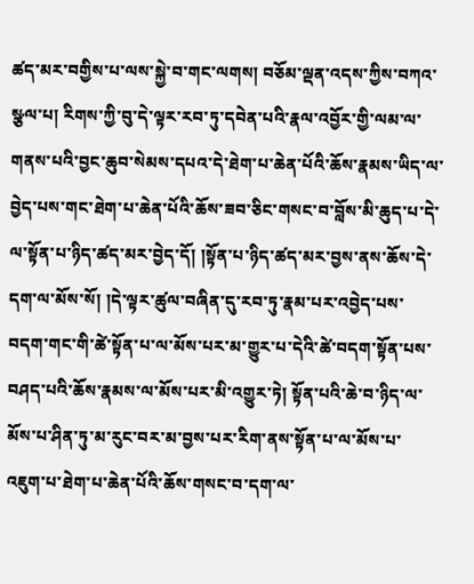ཚད་མར་བགྱིས་པ་ལས་སྐྱེ་བ་གང་ལགས། བཅོམ་ལྡན་འདས་ཀྱིས་བཀའ་སྩལ་པ། རིགས་ཀྱི་བུ་དེ་ལྟར་རབ་ཏུ་དབེན་པའི་རྣལ་འབྱོར་གྱི་ལམ་ལ་གནས་པའི་བྱང་ཆུབ་སེམས་དཔའ་དེ་ཐེག་པ་ཆེན་པོའི་ཆོས་རྣམས་ཡིད་ལ་བྱེད་པས་གང་ཐེག་པ་ཆེན་པོའི་ཆོས་ཟབ་ཅིང་གསང་བ་བློས་མི་ཆུད་པ་དེ་ལ་སྟོན་པ་ཉིད་ཚད་མར་བྱེད་དོ། །སྟོན་པ་ཉིད་ཚད་མར་བྱས་ནས་ཆོས་དེ་དག་ལ་མོས་སོ། །དེ་ལྟར་ཚུལ་བཞིན་དུ་རབ་ཏུ་རྣམ་པར་འབྱེད་པས་བདག་གང་གི་ཚེ་སྟོན་པ་ལ་མོས་པར་མ་གྱུར་པ་དེའི་ཚེ་བདག་སྟོན་པས་བཤད་པའི་ཆོས་རྣམས་ལ་མོས་པར་མི་འགྱུར་ཏེ། སྟོན་པའི་ཆེ་བ་ཉིད་ལ་མོས་པ་ཤིན་ཏུ་མ་རུང་བར་མ་བྱས་པར་རིག་ནས་སྟོན་པ་ལ་མོས་པ་འཇུག་པ་ཐེག་པ་ཆེན་པོའི་ཆོས་གསང་བ་དག་ལ་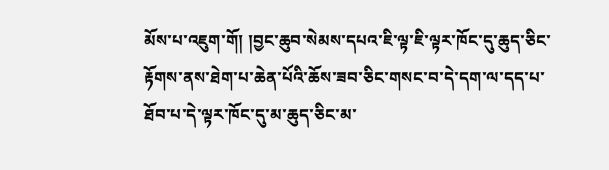མོས་པ་འཇུག་གོ། །བྱང་ཆུབ་སེམས་དཔའ་ཇི་ལྟ་ཇི་ལྟར་ཁོང་དུ་ཆུད་ཅིང་རྟོགས་ནས་ཐེག་པ་ཆེན་པོའི་ཆོས་ཟབ་ཅིང་གསང་བ་དེ་དག་ལ་དད་པ་ཐོབ་པ་དེ་ལྟར་ཁོང་དུ་མ་ཆུད་ཅིང་མ་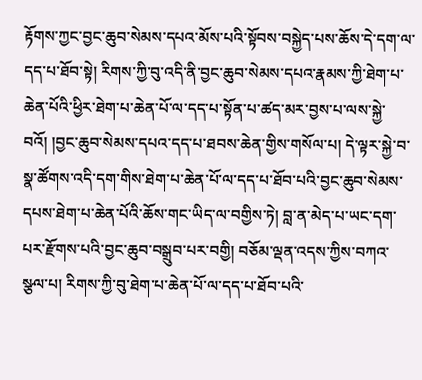རྟོགས་ཀྱང་བྱང་ཆུབ་སེམས་དཔའ་མོས་པའི་སྟོབས་བསྐྱེད་པས་ཆོས་དེ་དག་ལ་དད་པ་ཐོབ་སྟེ། རིགས་ཀྱི་བུ་འདི་ནི་བྱང་ཆུབ་སེམས་དཔའ་རྣམས་ཀྱི་ཐེག་པ་ཆེན་པོའི་ཕྱིར་ཐེག་པ་ཆེན་པོ་ལ་དད་པ་སྟོན་པ་ཚད་མར་བྱས་པ་ལས་སྐྱེ་བའོ། །བྱང་ཆུབ་སེམས་དཔའ་དད་པ་ཐབས་ཆེན་གྱིས་གསོལ་པ། དེ་ལྟར་སྐྱེ་བ་སྣ་ཚོགས་འདི་དག་གིས་ཐེག་པ་ཆེན་པོ་ལ་དད་པ་ཐོབ་པའི་བྱང་ཆུབ་སེམས་དཔས་ཐེག་པ་ཆེན་པོའི་ཆོས་གང་ཡིད་ལ་བགྱིས་ཏེ། བླ་ན་མེད་པ་ཡང་དག་པར་རྫོགས་པའི་བྱང་ཆུབ་བསྒྲུབ་པར་བགྱི། བཅོམ་ལྡན་འདས་ཀྱིས་བཀའ་སྩལ་པ། རིགས་ཀྱི་བུ་ཐེག་པ་ཆེན་པོ་ལ་དད་པ་ཐོབ་པའི་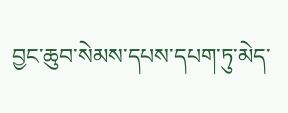བྱང་ཆུབ་སེམས་དཔས་དཔག་ཏུ་མེད་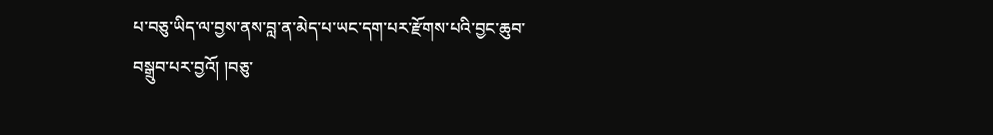པ་བཅུ་ཡིད་ལ་བྱས་ནས་བླ་ན་མེད་པ་ཡང་དག་པར་རྫོགས་པའི་བྱང་ཆུབ་བསྒྲུབ་པར་བྱའོ། །བཅུ་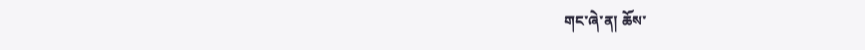གང་ཞེ་ན། ཆོས་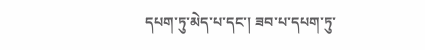དཔག་ཏུ་མེད་པ་དང་། ཟབ་པ་དཔག་ཏུ་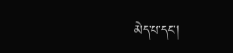མེད་པ་དང་།